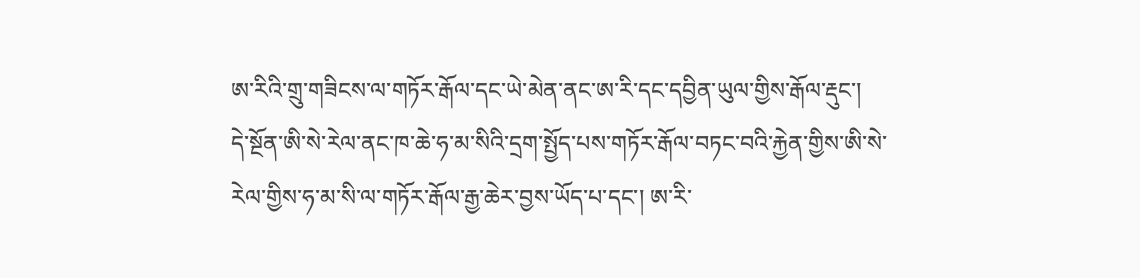ཨ་རིའི་གྲུ་གཟིངས་ལ་གཏོར་རྒོལ་དང་ཡེ་མེན་ནང་ཨ་རི་དང་དབྱིན་ཡུལ་གྱིས་རྒོལ་རྡུང་།
དེ་སྔོན་ཨི་སེ་རེལ་ནང་ཁ་ཆེ་ཧ་མ་སིའི་དྲག་སྤྱོད་པས་གཏོར་རྒོལ་བཏང་བའི་རྐྱེན་གྱིས་ཨི་སེ་རེལ་གྱིས་ཧ་མ་སི་ལ་གཏོར་རྒོལ་རྒྱ་ཆེར་བྱས་ཡོད་པ་དང་། ཨ་རི་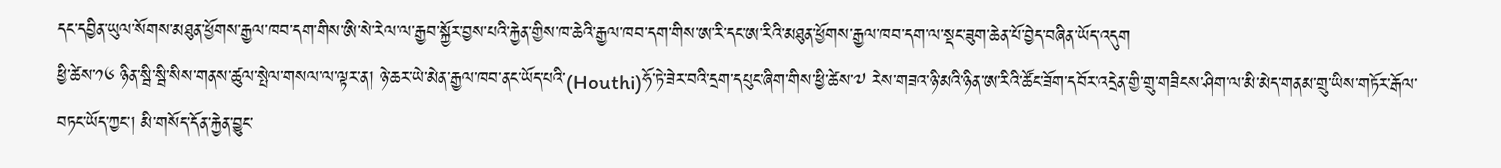དང་དབྱིན་ཡུལ་སོགས་མཐུན་ཕྱོགས་རྒྱལ་ཁབ་དག་གིས་ཨི་སེ་རེལ་ལ་རྒྱབ་སྐྱོར་བྱས་པའི་རྐྱེན་གྱིས་ཁ་ཆེའི་རྒྱལ་ཁབ་དག་གིས་ཨ་རི་དང་ཨ་རིའི་མཐུན་ཕྱོགས་རྒྱལ་ཁབ་དག་ལ་སྡང་ཟུག་ཆེན་པོ་བྱེད་བཞིན་ཡོད་འདུག
ཕྱི་ཚེས་༡༦ ཉིན་སྦི་སྦི་སིས་གནས་ཚུལ་སྤེལ་གསལ་ལ་ལྟར་ན། ཉེ་ཆར་ཡེ་མེན་རྒྱལ་ཁབ་ནང་ཡོད་པའི་(Houthi)ཧོ་ཏེ་ཟེར་བའི་དྲག་དཔུང་ཞིག་གིས་ཕྱི་ཚེས་༧ རེས་གཟའ་ཉི་མའི་ཉིན་ཨ་རིའི་ཚོང་ཟོག་དབོར་འདྲེན་གྱི་གྲུ་གཟིངས་ཤིག་ལ་མི་མེད་གནམ་གྲུ་ཡིས་གཏོར་རྒོལ་བཏང་ཡོད་ཀྱང་། མི་གསོད་དོན་རྐྱེན་བྱུང་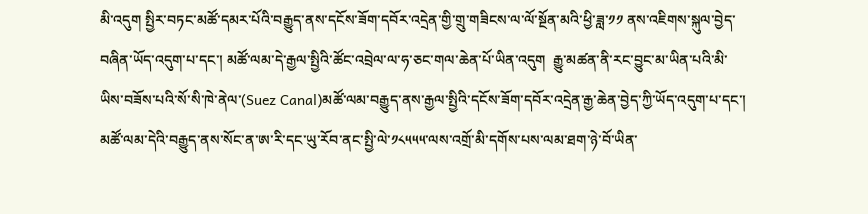མི་འདུག སྤྱིར་བཏང་མཚོ་དམར་པོའི་བརྒྱུད་ནས་དངོས་ཟོག་དབོར་འདྲེན་གྱི་གྲུ་གཟིངས་ལ་ལོ་སྔོན་མའི་ཕྱི་ཟླ་༡༡ ནས་འཇིགས་སྐུལ་བྱེད་བཞིན་ཡོད་འདུག་པ་དང་། མཚོ་ལམ་དེ་རྒྱལ་སྤྱིའི་ཚོང་འབྲེལ་ལ་ཧ་ཅང་གལ་ཆེན་པོ་ཡིན་འདུག  རྒྱུ་མཚན་ནི་རང་བྱུང་མ་ཡིན་པའི་མི་ཡིས་བཟོས་པའི་སོ་སི་ཁེ་ནེལ་(Suez Canal)མཚོ་ལམ་བརྒྱུད་ནས་རྒྱལ་སྤྱིའི་དངོས་ཟོག་དབོར་འདྲེན་རྒྱ་ཆེན་བྱེད་ཀྱི་ཡོད་འདུག་པ་དང་། མཚོ་ལམ་དེའི་བརྒྱུད་ནས་སོང་ན་ཨ་རི་དང་ཡུ་རོབ་ནང་སྤྱི་ལེ་༡༨༥༥༥་ལས་འགྲོ་མི་དགོས་པས་ལམ་ཐག་ཉེ་བོ་ཡིན་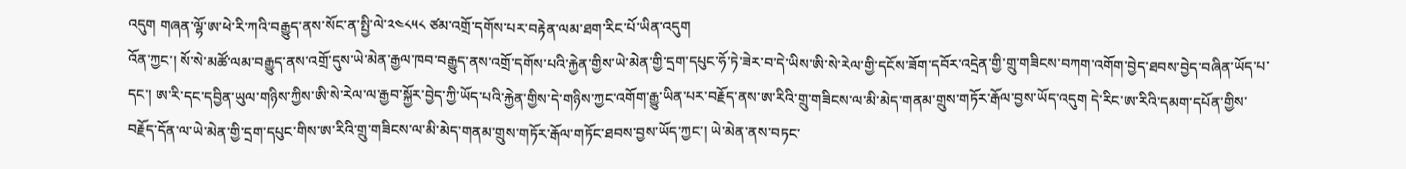འདུག གཞན་ལྷོ་ཨ་ཕེ་རི་ཀའི་བརྒྱུད་ནས་སོང་ན་སྤྱི་ལེ་༢༤༨༥༨ ཙམ་འགྲོ་དགོས་པར་བརྟེན་ལམ་ཐག་རིང་པོ་ཡིན་འདུག
འོན་ཀྱང་། སོ་སེ་མཚོ་ལམ་བརྒྱུད་ནས་འགྲོ་དུས་ཡེ་མེན་རྒྱལ་ཁབ་བརྒྱུད་ནས་འགྲོ་དགོས་པའི་རྐྱེན་གྱིས་ཡེ་མེན་གྱི་དྲག་དཔུང་ཧོ་ཏེ་ཟེར་བ་དེ་ཡིས་ཨི་སེ་རེལ་གྱི་དངོས་ཟོག་དབོར་འདྲེན་གྱི་གྲུ་གཟིངས་བཀག་འགོག་བྱེད་ཐབས་བྱེད་བཞིན་ཡོད་པ་དང་། ཨ་རི་དང་དབྱིན་ཡུལ་གཉིས་ཀྱིས་ཨི་སེ་རེལ་ལ་རྒྱབ་སྐྱོར་བྱེད་ཀྱི་ཡོད་པའི་རྐྱེན་གྱིས་དེ་གཉིས་ཀྱང་འགོག་རྒྱུ་ཡིན་པར་བརྗོད་ནས་ཨ་རིའི་གྲུ་གཟིངས་ལ་མི་མེད་གནམ་གྲུས་གཏོར་རྒོལ་བྱས་ཡོད་འདུག དེ་རིང་ཨ་རིའི་དམག་དཔོན་གྱིས་བརྗོད་དོན་ལ་ཡེ་མེན་གྱི་དྲག་དཔུང་གིས་ཨ་རིའི་གྲུ་གཟིངས་ལ་མི་མེད་གནམ་གྲུས་གཏོར་རྒོལ་གཏོང་ཐབས་བྱས་ཡོད་ཀྱང་། ཡེ་མེན་ནས་བཏང་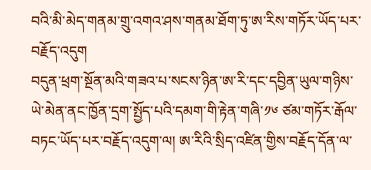བའི་མི་མེད་གནམ་གྲུ་འགའ་ཤས་གནམ་ཐོག་ཏུ་ཨ་རིས་གཏོར་ཡོད་པར་བརྗོད་འདུག
བདུན་ཕྲག་སྔོན་མའི་གཟའ་པ་སངས་ཉིན་ཨ་རི་དང་དབྱིན་ཡུལ་གཉིས་ཡེ་མེན་ནང་ཁྱོན་དྲག་སྤྱོད་པའི་དམག་གི་རྟེན་གཞི་༡༦ ཙམ་གཏོར་རྒོལ་བཏང་ཡོད་པར་བརྗོད་འདུག་ལ། ཨ་རིའི་སྲིད་འཛིན་གྱིས་བརྗོད་དོན་ལ་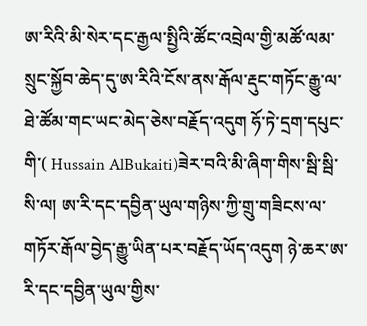ཨ་རིའི་མི་སེར་དང་རྒྱལ་སྤྱིའི་ཚོང་འབྲེལ་གྱི་མཚོ་ལམ་སྲུང་སྐྱོབ་ཆེད་དུ་ཨ་རིའི་ངོས་ནས་རྒོལ་རྡུང་གཏོང་རྒྱུ་ལ་ཐེ་ཚོམ་གང་ཡང་མེད་ཅེས་བརྗོད་འདུག ཧོ་ཏེ་དྲག་དཔུང་གི་( Hussain AlBukaiti)ཟེར་བའི་མི་ཞིག་གིས་སྦི་སྦི་སི་ལ། ཨ་རི་དང་དབྱིན་ཡུལ་གཉིས་ཀྱི་གྲུ་གཟིངས་ལ་གཏོར་རྒོལ་བྱེད་རྒྱུ་ཡིན་པར་བརྗོད་ཡོད་འདུག ཉེ་ཆར་ཨ་རི་དང་དབྱིན་ཡུལ་གྱིས་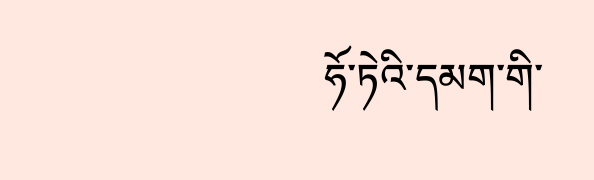ཧོ་ཏེའི་དམག་གི་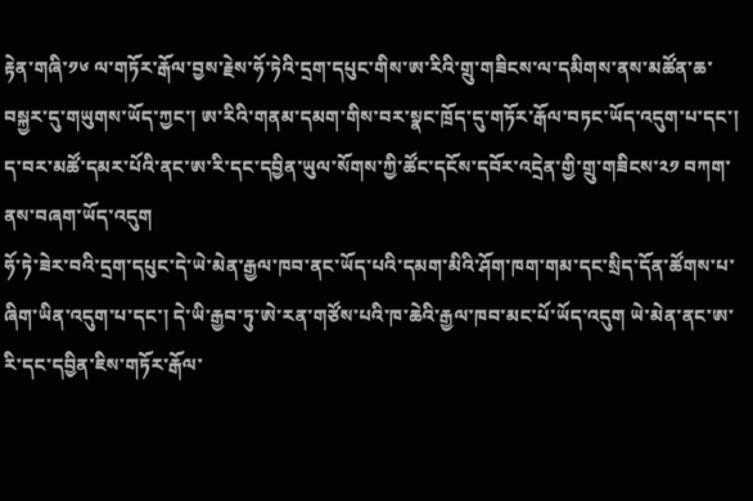རྟེན་གཞི་༡༦ ལ་གཏོར་རྒོལ་བྱས་རྗེས་ཧོ་ཏེའི་དྲག་དཔུང་གིས་ཨ་རིའི་གྲུ་གཟིངས་ལ་དམིགས་ནས་མཚོན་ཆ་བསྐྱར་དུ་གཡུགས་ཡོད་ཀྱང་། ཨ་རིའི་གནམ་དམག་གིས་བར་སྣང་ཁྲོད་དུ་གཏོར་རྒོལ་བཏང་ཡོད་འདུག་པ་དང་། ད་བར་མཚོ་དམར་པོའི་ནང་ཨ་རི་དང་དབྱིན་ཡུལ་སོགས་ཀྱི་ཚོང་དངོས་དབོར་འདྲེན་གྱི་གྲུ་གཟིངས་༢༡ བཀག་ནས་བཞག་ཡོད་འདུག
ཧོ་ཏེ་ཟེར་བའི་དྲག་དཔུང་དེ་ཡེ་མེན་རྒྱལ་ཁབ་ནང་ཡོད་པའི་དམག་མིའི་ཤོག་ཁག་གམ་དང་སྲིད་དོན་ཚོགས་པ་ཞིག་ཡིན་འདུག་པ་དང་། དེ་ཡི་རྒྱབ་ཏུ་ཨེ་རན་གཙོས་པའི་ཁ་ཆེའི་རྒྱལ་ཁབ་མང་པོ་ཡོད་འདུག ཡེ་མེན་ནང་ཨ་རི་དང་དབྱིན་ཇིས་གཏོར་རྒོལ་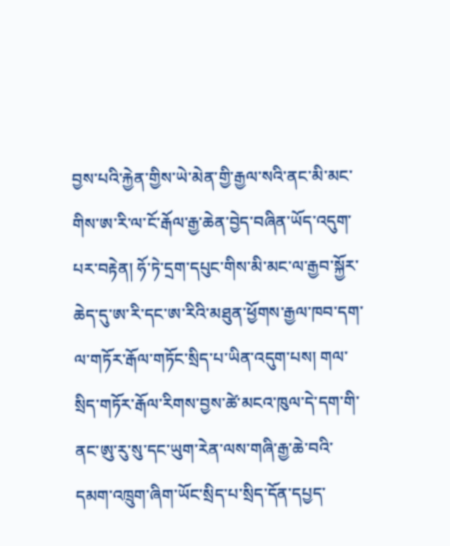བྱས་པའི་རྐྱེན་གྱིས་ཡེ་མེན་གྱི་རྒྱལ་སའི་ནང་མི་མང་གིས་ཨ་རི་ལ་ངོ་རྒོལ་རྒྱ་ཆེན་བྱེད་བཞིན་ཡོད་འདུག་པར་བརྟེན། ཧོ་ཏེ་དྲག་དཔུང་གིས་མི་མང་ལ་རྒྱབ་སྐྱོར་ཆེད་དུ་ཨ་རི་དང་ཨ་རིའི་མཐུན་ཕྱོགས་རྒྱལ་ཁབ་དག་ལ་གཏོར་རྒོལ་གཏོང་སྲིད་པ་ཡིན་འདུག་པས། གལ་སྲིད་གཏོར་རྒོལ་རིགས་བྱས་ཚེ་མངའ་ཁུལ་དེ་དག་གི་ནང་ཨུ་རུ་སུ་དང་ཡུག་རེན་ལས་གཞི་རྒྱ་ཆེ་བའི་དམག་འཁྲུག་ཞིག་ཡོང་སྲིད་པ་སྲིད་དོན་དཔྱད་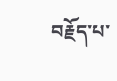བརྗོད་པ་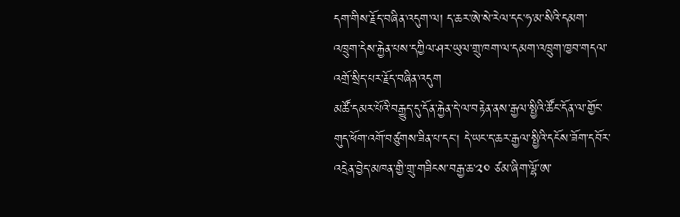དག་གིས་རྗོད་བཞིན་འདུག་ལ། ད་ཆར་ཨེ་སེ་རེལ་དང་ཧ་མ་སིའི་དམག་འཁྲུག་དེས་རྐྱེན་པས་དཀྱིལ་ཤར་ཡུལ་གྲུ་ཁག་ལ་དམག་འཁྲུག་ཁྱབ་གདལ་འགྲོ་སྲིད་པར་རྗོད་བཞིན་འདུག
མཚོ་དམར་པོའི་བརྒྱུད་དུ་དོན་རྐྱེན་དེ་ལ་བརྟེན་ནས་རྒྱལ་སྤྱིའི་ཚོང་དོན་ལ་གྱོང་གུད་ཕོག་འགོ་བཙུགས་ཟིན་པ་དང། དེ་ཡང་ད་ཆར་རྒྱལ་སྤྱིའི་དངོས་ཟོག་དབོར་འདྲེན་བྱེད་མཁན་གྱི་གྲུ་གཟིངས་བརྒྱ་ཆ་༢༠ ཙམ་ཞིག་ལྷོ་ཨ་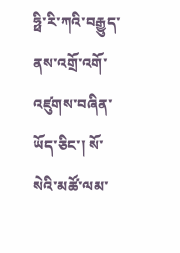ཧྥི་རི་ཀའི་བརྒྱུད་ནས་འགྲོ་འགོ་འཛུགས་བཞིན་ཡོད་ཅིང་། སོ་སེའི་མཚོ་ལམ་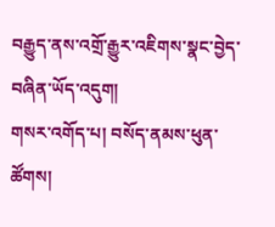བརྒྱུད་ནས་འགྲོ་རྒྱུར་འཇིགས་སྣང་བྱེད་བཞིན་ཡོད་འདུག།
གསར་འགོད་པ། བསོད་ནམས་ཕུན་ཚོགས།